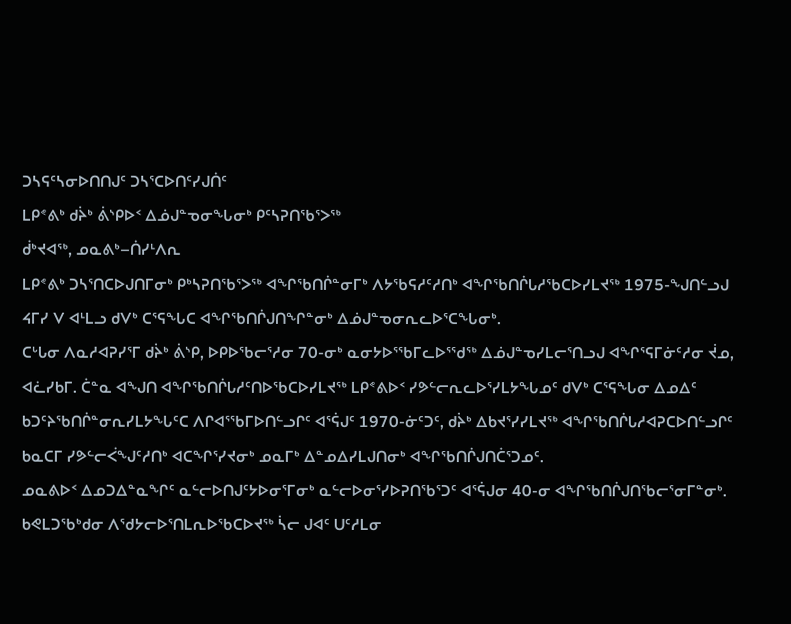ᑐᓴᕋᑦᓴᓂᐅᑎᑎᒍᑦ ᑐᓴᕐᑕᐅᑎᑦᓯᒍᑏᑦ
ᒪᑭᕝᕕᒃ ᑯᔩᒃ ᕖᔅᑭᐅᑉ ᐃᓅᒍᓐᓀᓂᖓᓂᒃ ᑭᑦᓴᕈᑎᖃᕐᐳᖅ
ᑰᒃᔪᐊᖅ, ᓄᓇᕕᒃ–ᑏᓯᒻᐱᕆ
ᒪᑭᕝᕕᒃ ᑐᓴᕐᑎᑕᐅᒍᑎᒥᓂᒃ ᑭᒃᓴᕈᑎᖃᕐᐳᖅ ᐊᖏᖃᑎᒌᓐᓂᒥᒃ ᐱᔭᖃᕋᓱᑦᓱᑎᒃ ᐊᖏᖃᑎᒌᒐᓱᖃᑕᐅᓯᒪᔪᖅ 1975-ᖑᑎᓪᓗᒍ ᔦᒥᓯ ᐯ ᐊᒻᒪᓗ ᑯᐯᒃ ᑕᕐᕋᖓᑕ ᐊᖏᖃᑎᒌᒍᑎᖏᓐᓂᒃ ᐃᓅᒍᓐᓀᓂᕆᓚᐅᕐᑕᖓᓂᒃ.
ᑕᒡᒐᓂ ᐱᓇᓱᐊᕈᓯᕐᒥ ᑯᔩᒃ ᕖᔅᑭ, ᐅᑭᐅᖃᓕᕐᓱᓂ 70-ᓂᒃ ᓇᓂᔭᐅᕐᖃᒥᓚᐅᕐᖁᖅ ᐃᓅᒍᓐᓀᓯᒪᓕᕐᑎᓗᒍ ᐊᖏᕐᕋᒥᓃᑦᓱᓂ ᔫᓄ, ᐊᓛᓯᑲᒥ. ᑖᓐᓇ ᐊᖑᑎ ᐊᖏᖃᑎᒌᒐᓱᑦᑎᐅᖃᑕᐅᓯᒪᔪᖅ ᒪᑭᕝᕕᐅᑉ ᓯᕗᓪᓕᕆᓚᐅᕐᓯᒪᔭᖓᓄᑦ ᑯᐯᒃ ᑕᕐᕋᖓᓂ ᐃᓄᐃᑦ ᑲᑐᑦᔨᖃᑎᒌᓐᓂᕆᓯᒪᔭᖓᑦᑕ ᐱᒋᐊᕐᖃᒥᐅᑎᓪᓗᒋᑦ ᐊᕐᕌᒍᑦ 1970-ᓃᑦᑐᑦ, ᑯᔩᒃ ᐃᑲᔪᕐᓯᓯᒪᔪᖅ ᐊᖏᖃᑎᒌᒐᓱᐊᕈᑕᐅᑎᓪᓗᒋᑦ ᑲᓇᑕᒥ ᓯᕗᓪᓕᐹᖑᑦᓱᑎᒃ ᐊᑕᖏᕐᓯᔪᓂᒃ ᓄᓇᒥᒃ ᐃᓐᓄᐃᓯᒪᒍᑎᓂᒃ ᐊᖏᖃᑎᒌᒍᑎᑖᕐᑐᓄᑦ.
ᓄᓇᕕᐅᑉ ᐃᓄᑐᐃᓐᓇᖏᑦ ᓇᓪᓕᐅᑎᒍᑦᔭᐅᓂᕐᒥᓂᒃ ᓇᓪᓕᐅᓂᕐᓯᐅᕈᑎᖃᕐᑐᑦ ᐊᕐᕌᒍᓂ 40-ᓂ ᐊᖏᖃᑎᒌᒍᑎᖃᓕᕐᓂᒥᓐᓂᒃ.
ᑲᕙᒪᑐᖃᒃᑯᓂ ᐱᖁᔭᓕᐅᕐᑎᒪᕆᐅᖃᑕᐅᔪᖅ ᓵᓕ ᒍᐊᑦ ᑌᑦᓱᒪᓂ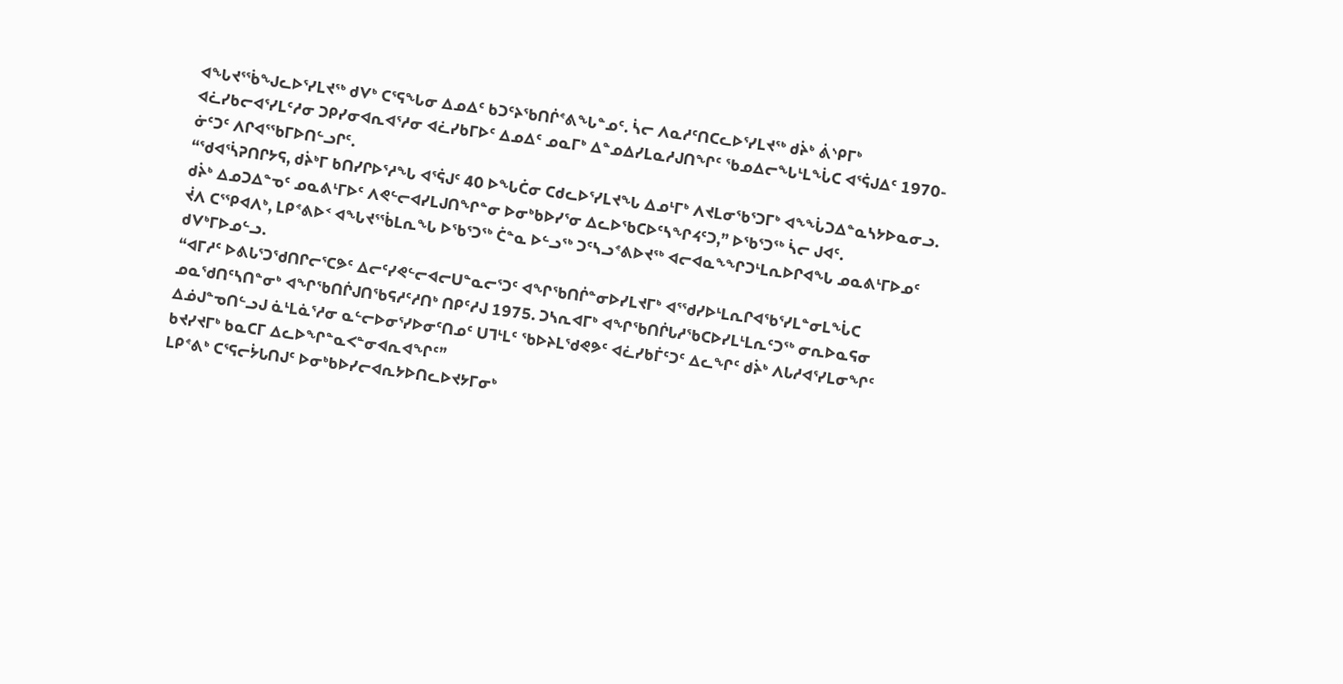ᐊᖓᔪᕐᖄᖑᓚᐅᕐᓯᒪᔪᖅ ᑯᐯᒃ ᑕᕐᕋᖓᓂ ᐃᓄᐃᑦ ᑲᑐᑦᔨᖃᑎᒌᕝᕕᖓᓐᓄᑦ. ᓵᓕ ᐱᓇᓱᑦᑎᑕᓚᐅᕐᓯᒪᔪᖅ ᑯᔩᒃ ᕖᔅᑭᒥᒃ ᐊᓛᓯᑲᓕᐊᕐᓯᒪᑦᓱᓂ ᑐᑭᓯᓂᐊᕆᐊᕐᓱᓂ ᐊᓛᓯᑲᒥᐅᑦ ᐃᓄᐃᑦ ᓄᓇᒥᒃ ᐃᓐᓄᐃᓯᒪᓇᓱᒍᑎᖏᑦ ᖃᓄᐃᓕᖓᒻᒪᖔᑕ ᐊᕐᕌᒍᐃᑦ 1970-ᓃᑦᑐᑦ ᐱᒋᐊᕐᖃᒥᐅᑎᓪᓗᒋᑦ.
“ᖁᐊᕐᓵᕈᑎᒋᔭᕋ, ᑯᔩᒃᒥ ᑲᑎᓯᒋᐅᕐᓱᖓ ᐊᕐᕌᒍᑦ 40 ᐅᖓᑖᓂ ᑕᑯᓚᐅᕐᓯᒪᔪᖓ ᐃᓄᒻᒥᒃ ᐱᔪᒪᓂᖃᕐᑐᒥᒃ ᐊᖕᖔᑐᐃᓐᓇᓴᔭᐅᓇᓂᓗ. ᑯᔩᒃ ᐃᓄᑐᐃᓐᓀᑦ ᓄᓇᕕᒻᒥᐅᑦ ᐱᕙᓪᓕᐊᓯᒪᒍᑎᖏᓐᓂ ᐅᓂᒃᑲᐅᓯᕐᓂ ᐃᓚᐅᖃᑕᐅᑦᓴᖏᔦᑦᑐ,” ᐅᖃᕐᑐᖅ ᓵᓕ ᒍᐊᑦ.
ᔫᐱ ᑕᕐᕿᐊᐱᒃ, ᒪᑭᕝᕕᐅᑉ ᐊᖓᔪᕐᖄᒪᕆᖓ ᐅᖃᕐᑐᖅ ᑖᓐᓇ ᐅᓪᓗᖅ ᑐᑦᓴᓗᕝᕕᐅᔪᖅ ᐊᓕᐊᓇᖕᖏᑐᒻᒪᕆᐅᒋᐊᖓ ᓄᓇᕕᒻᒥᐅᓄᑦ ᑯᐯᒃᒥᐅᓄᓪᓗ.
“ᐊᒥᓱᑦ ᐅᕕᒐᕐᑐᖁᑎᒋᓕᕐᑕᕗᑦ ᐃᓕᑦᓯᕙᓪᓕᐊᓕᑌᓐᓇᓕᕐᑐᑦ ᐊᖏᖃᑎᒌᓐᓂᐅᓯᒪᔪᒥᒃ ᐊᕐᖁᓯᐅᒻᒪᕆᒋᐊᖃᕐᓯᒪᓐᓂᒪᖔᑕ ᓄᓇᖁᑎᑦᓴᑎᓐᓂᒃ ᐊᖏᖃᑎᒌᒍᑎᖃᕋᓱᑦᓱᑎᒃ ᑎᑭᑦᓱᒍ 1975. ᑐᓴᕆᐊᒥᒃ ᐊᖏᖃᑎᒌᒐᓱᖃᑕᐅᓯᒪᒻᒪᕆᑦᑐᖅ ᓂᕆᐅᓇᕋᓂ ᐃᓅᒍᓐᓀᑎᓪᓗᒍ ᓈᒻᒪᓈᕐᓱᓂ ᓇᓪᓕᐅᓂᕐᓯᐅᓂᑦᑎᓄᑦ ᑌᒣᒻᒪᑦ ᖃᐅᔨᒪᖁᕙᕗᑦ ᐊᓛᓯᑲᒦᑦᑐᑦ ᐃᓚᖏᑦ ᑯᔩᒃ ᐱᒐᓱᐊᕐᓯᒪᓂᖏᑦ ᑲᔪᓯᔪᒥᒃ ᑲᓇᑕᒥ ᐃᓚᐅᖏᓐᓇᐸᓐᓂᐊᕆᐊᖏᑦ”
ᒪᑭᕝᕕᒃ ᑕᕐᕋᓕᔮᒐᑎᒍᑦ ᐅᓂᒃᑲᐅᓯᓕᐊᕆᔭᐅᑎᓚᐅᔪᔭᒥᓂᒃ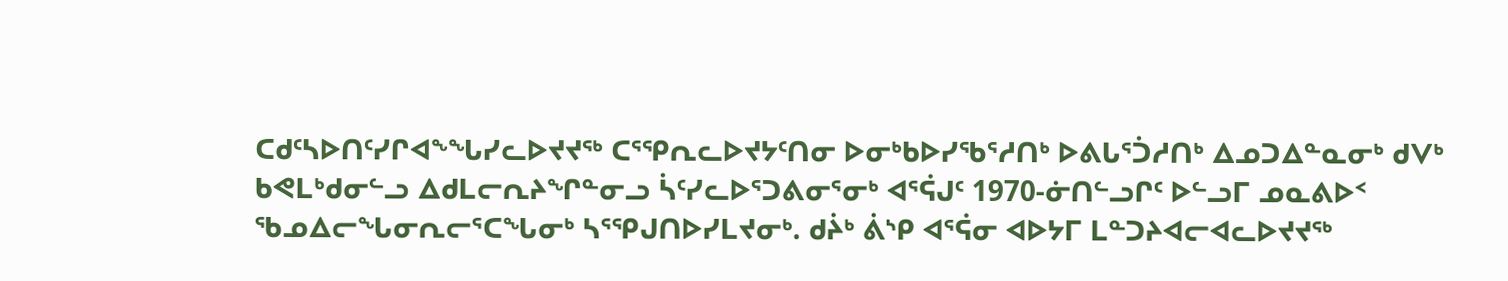ᑕᑯᑦᓴᐅᑎᑦᓯᒋᐊᖕᖓᓯᓚᐅᔪᔪᖅ ᑕᕐᕿᕆᓚᐅᔪᔭᑦᑎᓂ ᐅᓂᒃᑲᐅᓯᖃᕐᓱᑎᒃ ᐅᕕᒐᕐᑑᓱᑎᒃ ᐃᓄᑐᐃᓐᓇᓂᒃ ᑯᐯᒃ ᑲᕙᒪᒃᑯᓂᓪᓗ ᐃᑯᒪᓕᕆᔨᖏᓐᓂᓗ ᓵᑦᓯᓚᐅᕐᑐᕕᓂᕐᓂᒃ ᐊᕐᕌᒍᑦ 1970-ᓃᑎᓪᓗᒋᑦ ᐅᓪᓗᒥ ᓄᓇᕕᐅᑉ ᖃᓄᐃᓕᖓᓂᕆᓕᕐᑕᖓᓂᒃ ᓴᕐᕿᒍᑎᐅᓯᒪᔪᓂᒃ. ᑯᔩᒃ ᕖᔅᑭ ᐊᕐᕌᓂ ᐊᐅᔭᒥ ᒪᓐᑐᔨᐊᓕᐊᓚᐅᔪᔪᖅ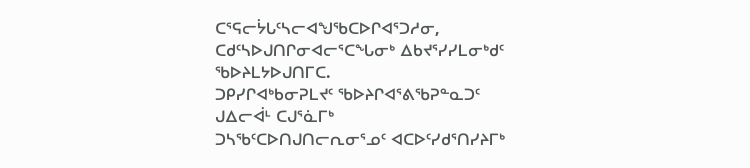ᑕᕐᕋᓕᔮᒐᑦᓴᓕᐊᖑᖃᑕᐅᒋᐊᕐᑐᓱᓂ, ᑕᑯᑦᓴᐅᒍᑎᒋᓂᐊᓕᕐᑕᖓᓂᒃ ᐃᑲᔪᕐᓯᓯᒪᓂᒃᑯᑦ ᖃᐅᔨᒪᔭᐅᒍᑎᒥᑕ.
ᑐᑭᓯᒋᐊᒃᑲᓂᕈᒪᔪᑦ ᖃᐅᔨᒋᐊᕐᕕᖃᕈᓐᓇᑐᑦ
ᒍᐃᓕᐋᒻ ᑕᒍᕐᓈᒥᒃ
ᑐᓴᖃᑦᑕᐅᑎᒍᑎᓕᕆᓂᕐᓄᑦ ᐊᑕᐅᑦᓯᑯᕐᑎᓯᔨᒥᒃ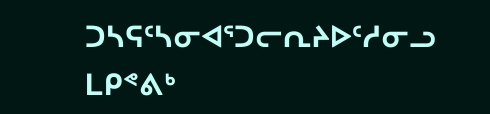ᑐᓴᕋᑦᓴᓂᐊᕐᑐᓕᕆᔨᐅᑦᓱᓂᓗ
ᒪᑭᕝᕕᒃ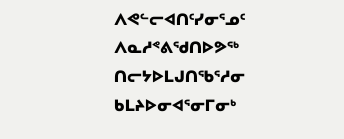ᐱᕙᓪᓕᐊᑎᑦᓯᓂᕐᓄᑦ ᐱᓇᓱᕝᕕᖁᑎᐅᕗᖅ ᑎᓕᔭᐅᒪᒍᑎᖃᕐᓱᓂ ᑲᒪᔨᐅᓂᐊᕐᓂᒥᓂᒃ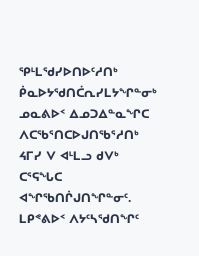ᕿᒻᒪᖁᓯᐅᑎᐅᑦᓱᑎᒃ ᑮᓇᐅᔭᖁᑎᑖᕆᓯᒪᔭᖏᓐᓂᒃ ᓄᓇᕕᐅᑉ ᐃᓄᑐᐃᓐᓇᖏᑕ ᐱᑕᖃᕐᑎᑕᐅᒍᑎᖃᕐᓱᑎᒃ ᔦᒥᓯ ᐯ ᐊᒻᒪᓗ ᑯᐯᒃ ᑕᕐᕋᖓᑕ ᐊᖏᖃᑎᒌᒍᑎᖏᓐᓂᑦ. ᒪᑭᕝᕕᐅᑉ ᐱᔭᑦᓴᖁᑎᖏᑦ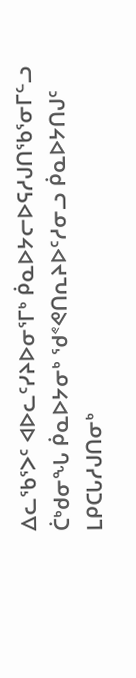ᐃᓚᖃᕐᐳᑦ ᐊᐅᓚᑦᓯᔨᐅᓂᕐᒥᒃ ᑮᓇᐅᔭᓕᐅᕋᓱᒍᑎᖃᕐᓂᒥᓪᓗ ᑖᒃᑯᓂᖓ ᑮᓇᐅᔭᓂᒃ ᖁᕝᕙᑎᕆᔨᐅᑦᓱᓂᓗ ᑮᓇᐅᔭᑎᒍᑦ ᒪᑭᑕᒐᓱᒍᑎᓂᒃ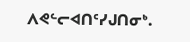ᐱᕙᓪᓕᐊᑎᑦᓯᒍᑎᓂᒃ.